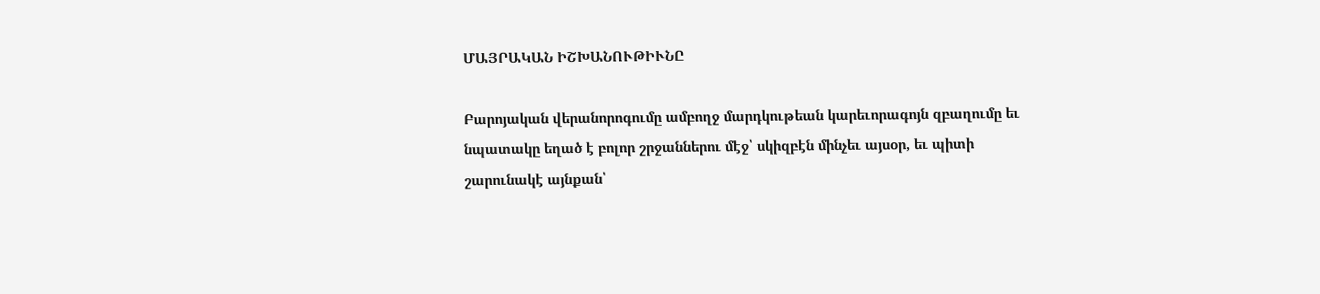ՄԱՅՐԱԿԱՆ ԻՇԽԱՆՈՒԹԻՒՆԸ

Բարոյական վերանորոգումը ամբողջ մարդկութեան կարեւորագոյն զբաղումը եւ նպատակը եղած է բոլոր շրջաններու մէջ՝ սկիզբէն մինչեւ այսօր, եւ պիտի շարունակէ այնքան՝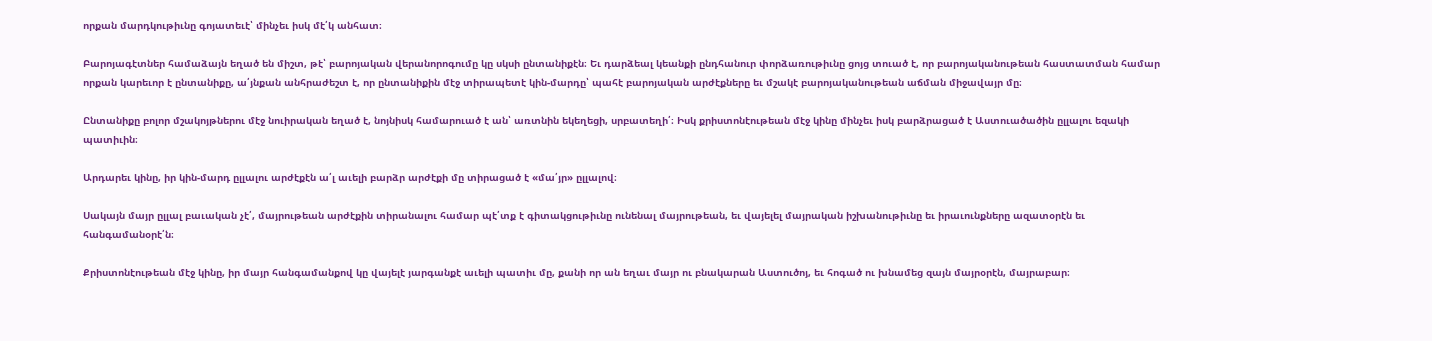որքան մարդկութիւնը գոյատեւէ՝ մինչեւ իսկ մէ՛կ անհատ։

Բարոյագէտներ համաձայն եղած են միշտ, թէ՝ բարոյական վերանորոգումը կը սկսի ընտանիքէն։ Եւ դարձեալ կեանքի ընդհանուր փորձառութիւնը ցոյց տուած է, որ բարոյականութեան հաստատման համար որքան կարեւոր է ընտանիքը, ա՛յնքան անհրաժեշտ է, որ ընտանիքին մէջ տիրապետէ կին-մարդը՝ պահէ բարոյական արժէքները եւ մշակէ բարոյականութեան աճման միջավայր մը։

Ընտանիքը բոլոր մշակոյթներու մէջ նուիրական եղած է, նոյնիսկ համարուած է ան՝ առտնին եկեղեցի, սրբատեղի՛։ Իսկ քրիստոնէութեան մէջ կինը մինչեւ իսկ բարձրացած է Աստուածածին ըլլալու եզակի պատիւին։

Արդարեւ կինը, իր կին-մարդ ըլլալու արժէքէն ա՛լ աւելի բարձր արժէքի մը տիրացած է «մա՛յր» ըլլալով։

Սակայն մայր ըլլալ բաւական չէ՛, մայրութեան արժէքին տիրանալու համար պէ՛տք է գիտակցութիւնը ունենալ մայրութեան, եւ վայելել մայրական իշխանութիւնը եւ իրաւունքները ազատօրէն եւ հանգամանօրէ՛ն։

Քրիստոնէութեան մէջ կինը, իր մայր հանգամանքով կը վայելէ յարգանքէ աւելի պատիւ մը, քանի որ ան եղաւ մայր ու բնակարան Աստուծոյ, եւ հոգած ու խնամեց զայն մայրօրէն, մայրաբար։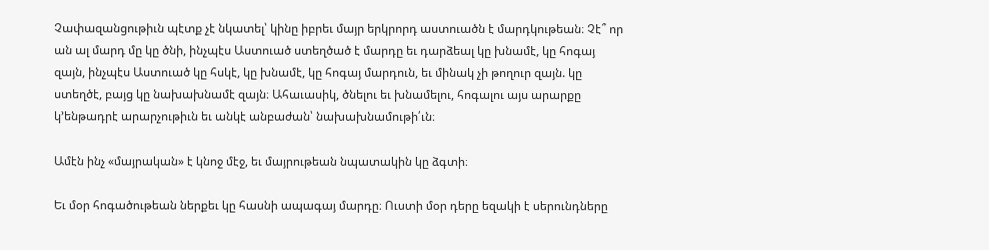Չափազանցութիւն պէտք չէ նկատել՝ կինը իբրեւ մայր երկրորդ աստուածն է մարդկութեան։ Չէ՞ որ ան ալ մարդ մը կը ծնի, ինչպէս Աստուած ստեղծած է մարդը եւ դարձեալ կը խնամէ, կը հոգայ զայն, ինչպէս Աստուած կը հսկէ, կը խնամէ, կը հոգայ մարդուն, եւ մինակ չի թողուր զայն. կը ստեղծէ, բայց կը նախախնամէ զայն։ Ահաւասիկ, ծնելու եւ խնամելու, հոգալու այս արարքը կ՚ենթադրէ արարչութիւն եւ անկէ անբաժան՝ նախախնամութի՛ւն։

Ամէն ինչ «մայրական» է կնոջ մէջ, եւ մայրութեան նպատակին կը ձգտի։

Եւ մօր հոգածութեան ներքեւ կը հասնի ապագայ մարդը։ Ուստի մօր դերը եզակի է սերունդները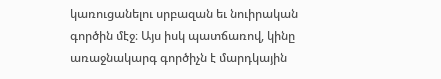կառուցանելու սրբազան եւ նուիրական գործին մէջ։ Այս իսկ պատճառով, կինը առաջնակարգ գործիչն է մարդկային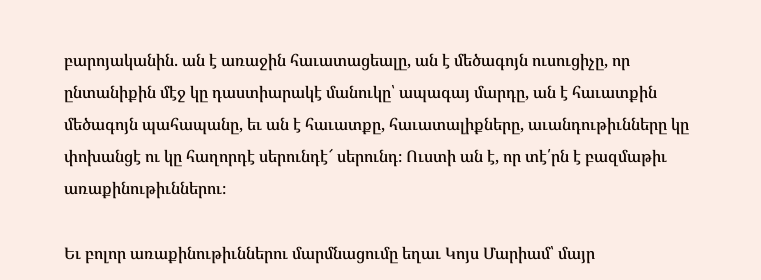բարոյականին. ան է առաջին հաւատացեալը, ան է մեծագոյն ուսուցիչը, որ ընտանիքին մէջ կը դաստիարակէ մանուկը՝ ապագայ մարդը, ան է հաւատքին մեծագոյն պահապանը, եւ ան է հաւատքը, հաւատալիքները, աւանդութիւնները կը փոխանցէ ու կը հաղորդէ սերունդէ՜ սերունդ։ Ուստի ան է, որ տէ՛րն է բազմաթիւ առաքինութիւններու։

Եւ բոլոր առաքինութիւններու մարմնացումը եղաւ Կոյս Մարիամ՝ մայր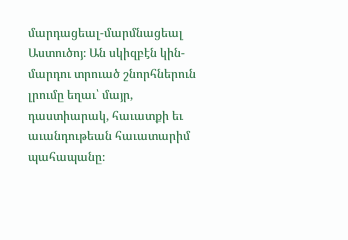մարդացեալ-մարմնացեալ Աստուծոյ։ Ան սկիզբէն կին-մարդու տրուած շնորհներուն լրումը եղաւ՝ մայր, դաստիարակ, հաւատքի եւ աւանդութեան հաւատարիմ պահապանը։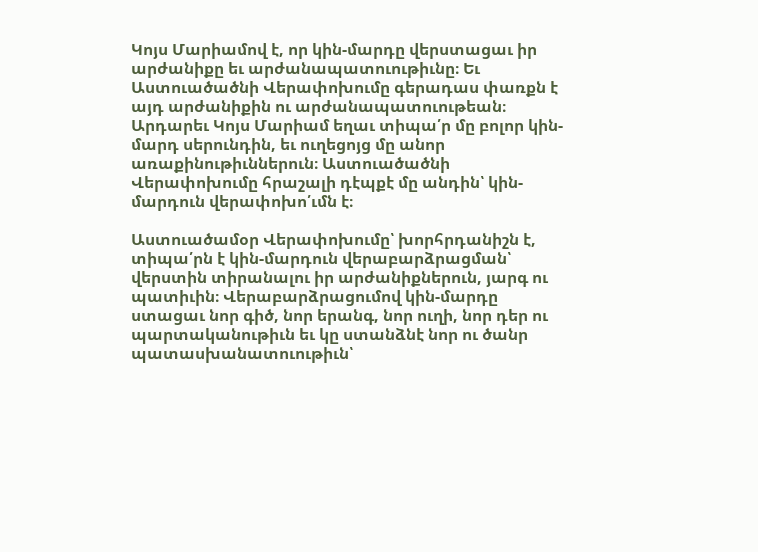Կոյս Մարիամով է, որ կին-մարդը վերստացաւ իր արժանիքը եւ արժանապատուութիւնը։ Եւ Աստուածածնի Վերափոխումը գերադաս փառքն է այդ արժանիքին ու արժանապատուութեան։ Արդարեւ Կոյս Մարիամ եղաւ տիպա՛ր մը բոլոր կին-մարդ սերունդին, եւ ուղեցոյց մը անոր առաքինութիւններուն։ Աստուածածնի Վերափոխումը հրաշալի դէպքէ մը անդին՝ կին-մարդուն վերափոխո՛ւմն է։

Աստուածամօր Վերափոխումը՝ խորհրդանիշն է, տիպա՛րն է կին-մարդուն վերաբարձրացման՝ վերստին տիրանալու իր արժանիքներուն, յարգ ու պատիւին։ Վերաբարձրացումով կին-մարդը ստացաւ նոր գիծ, նոր երանգ, նոր ուղի, նոր դեր ու պարտականութիւն եւ կը ստանձնէ նոր ու ծանր պատասխանատուութիւն՝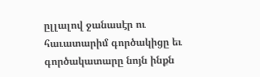ըլլալով ջանասէր ու հաւատարիմ գործակիցը եւ գործակատարը նոյն ինքն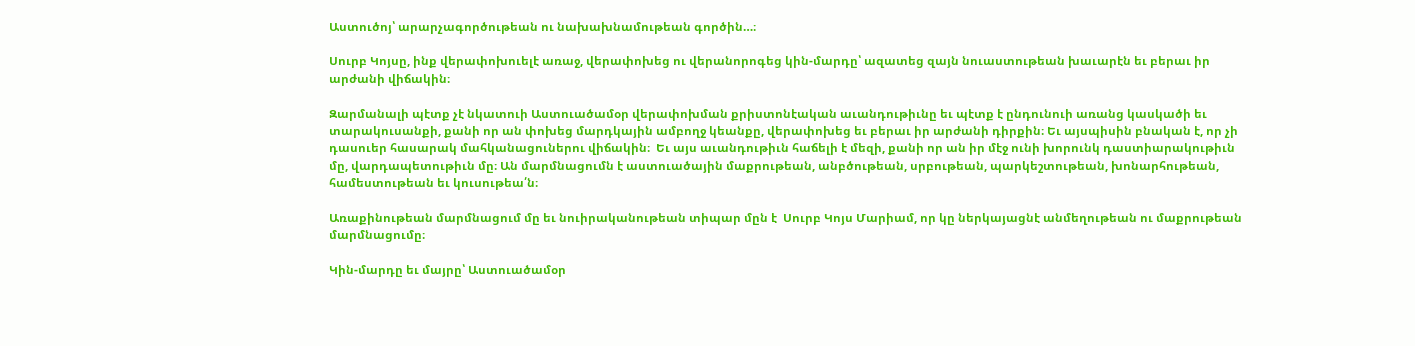Աստուծոյ՝ արարչագործութեան ու նախախնամութեան գործին…։

Սուրբ Կոյսը, ինք վերափոխուելէ առաջ, վերափոխեց ու վերանորոգեց կին-մարդը՝ ազատեց զայն նուաստութեան խաւարէն եւ բերաւ իր արժանի վիճակին։

Զարմանալի պէտք չէ նկատուի Աստուածամօր վերափոխման քրիստոնէական աւանդութիւնը եւ պէտք է ընդունուի առանց կասկածի եւ տարակուսանքի, քանի որ ան փոխեց մարդկային ամբողջ կեանքը, վերափոխեց եւ բերաւ իր արժանի դիրքին։ Եւ այսպիսին բնական է, որ չի դասուեր հասարակ մահկանացուներու վիճակին։  Եւ այս աւանդութիւն հաճելի է մեզի, քանի որ ան իր մէջ ունի խորունկ դաստիարակութիւն մը, վարդապետութիւն մը։ Ան մարմնացումն է աստուածային մաքրութեան, անբծութեան, սրբութեան, պարկեշտութեան, խոնարհութեան, համեստութեան եւ կուսութեա՛ն։

Առաքինութեան մարմնացում մը եւ նուիրականութեան տիպար մըն է  Սուրբ Կոյս Մարիամ, որ կը ներկայացնէ անմեղութեան ու մաքրութեան մարմնացումը։

Կին-մարդը եւ մայրը՝ Աստուածամօր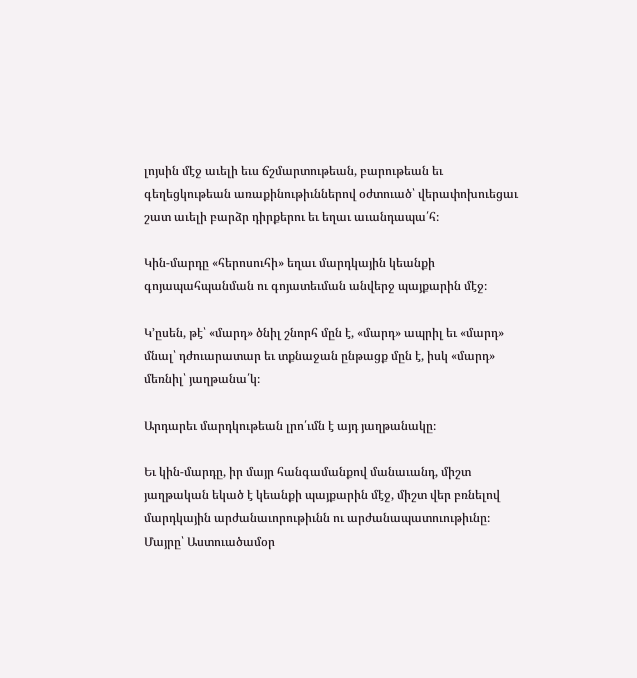լոյսին մէջ աւելի եւս ճշմարտութեան, բարութեան եւ գեղեցկութեան առաքինութիւններով օժտուած՝ վերափոխուեցաւ շատ աւելի բարձր դիրքերու եւ եղաւ աւանդապա՛հ։

Կին-մարդը «հերոսուհի» եղաւ մարդկային կեանքի գոյապահպանման ու գոյատեւման անվերջ պայքարին մէջ։

Կ՚ըսեն, թէ՝ «մարդ» ծնիլ շնորհ մըն է, «մարդ» ապրիլ եւ «մարդ» մնալ՝ դժուարատար եւ տքնաջան ընթացք մըն է, իսկ «մարդ» մեռնիլ՝ յաղթանա՛կ։

Արդարեւ մարդկութեան լրո՛ւմն է այդ յաղթանակը։

Եւ կին-մարդը, իր մայր հանգամանքով մանաւանդ, միշտ յաղթական եկած է կեանքի պայքարին մէջ, միշտ վեր բռնելով մարդկային արժանաւորութիւնն ու արժանապատուութիւնը։ Մայրը՝ Աստուածամօր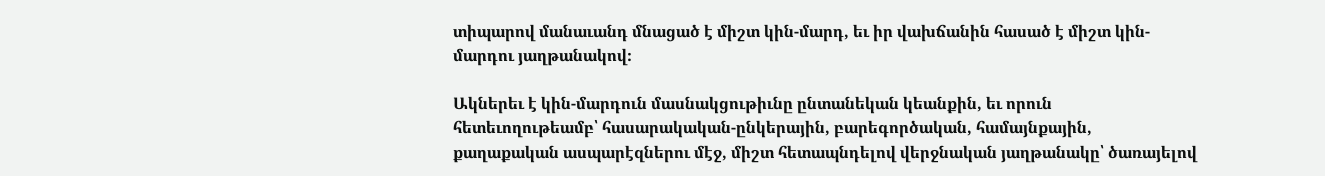տիպարով մանաւանդ մնացած է միշտ կին-մարդ, եւ իր վախճանին հասած է միշտ կին-մարդու յաղթանակով։

Ակներեւ է կին-մարդուն մասնակցութիւնը ընտանեկան կեանքին, եւ որուն հետեւողութեամբ՝ հասարակական-ընկերային, բարեգործական, համայնքային, քաղաքական ասպարէզներու մէջ, միշտ հետապնդելով վերջնական յաղթանակը՝ ծառայելով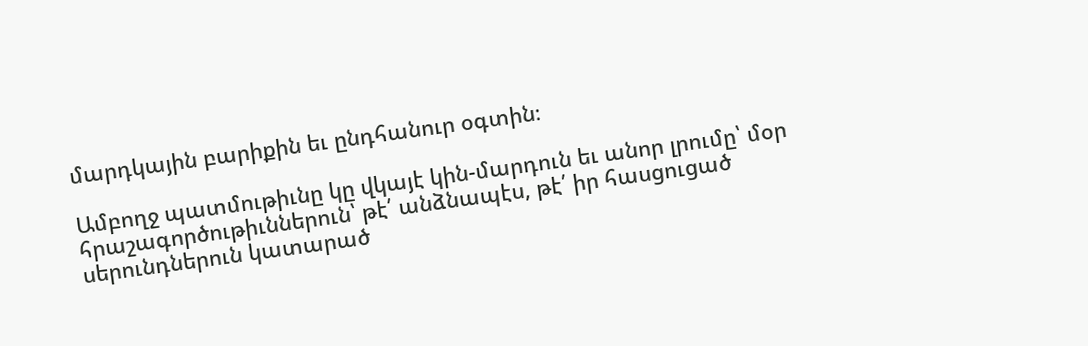մարդկային բարիքին եւ ընդհանուր օգտին։

Ամբողջ պատմութիւնը կը վկայէ կին-մարդուն եւ անոր լրումը՝ մօր հրաշագործութիւններուն՝ թէ՛ անձնապէս, թէ՛ իր հասցուցած սերունդներուն կատարած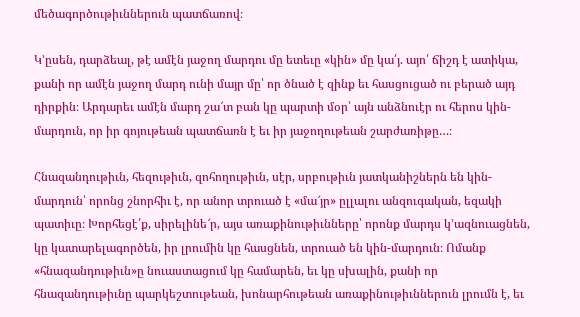մեծագործութիւններուն պատճառով։

Կ՚ըսեն, դարձեալ, թէ ամէն յաջող մարդու մը ետեւը «կին» մը կա՛յ. այո՛ ճիշդ է ատիկա, քանի որ ամէն յաջող մարդ ունի մայր մը՝ որ ծնած է զինք եւ հասցուցած ու բերած այդ դիրքին։ Արդարեւ ամէն մարդ շա՜տ բան կը պարտի մօր՝ այն անձնուէր ու հերոս կին-մարդուն, որ իր գոյութեան պատճառն է եւ իր յաջողութեան շարժառիթը…։

Հնազանդութիւն, հեզութիւն, զոհողութիւն, սէր, սրբութիւն յատկանիշներն են կին-մարդուն՝ որոնց շնորհիւ է, որ անոր տրուած է «մա՜յր» ըլլալու անզուգական, եզակի պատիւը։ Խորհեցէ՛ք, սիրելինե՜ր, այս առաքինութիւնները՝ որոնք մարդս կ՚ազնուացնեն, կը կատարելագործեն, իր լրումին կը հասցնեն, տրուած են կին-մարդուն։ Ոմանք «հնազանդութիւն»ը նուաստացում կը համարեն, եւ կը սխալին, քանի որ հնազանդութիւնը պարկեշտութեան, խոնարհութեան առաքինութիւններուն լրումն է, եւ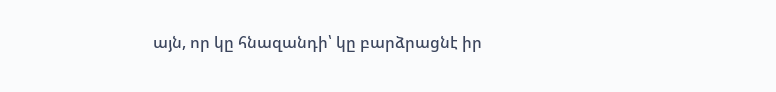այն, որ կը հնազանդի՝ կը բարձրացնէ իր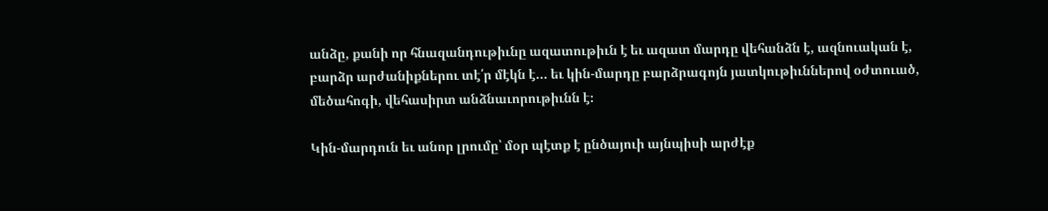անձը, քանի որ հնազանդութիւնը ազատութիւն է եւ ազատ մարդը վեհանձն է, ազնուական է, բարձր արժանիքներու տէ՛ր մէկն է… եւ կին-մարդը բարձրագոյն յատկութիւններով օժտուած, մեծահոգի, վեհասիրտ անձնաւորութիւնն է։

Կին-մարդուն եւ անոր լրումը՝ մօր պէտք է ընծայուի այնպիսի արժէք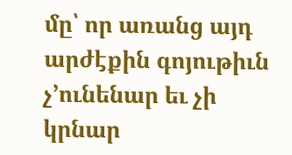մը՝ որ առանց այդ արժէքին գոյութիւն չ՚ունենար եւ չի կրնար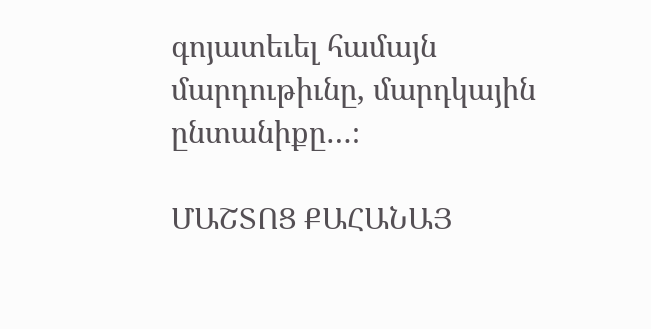գոյատեւել համայն մարդութիւնը, մարդկային ընտանիքը…։

ՄԱՇՏՈՑ ՔԱՀԱՆԱՅ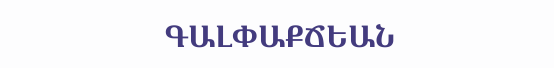ԳԱԼՓԱՔՃԵԱՆ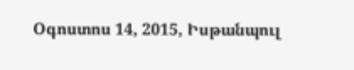Օգոստոս 14, 2015, Իսթանպուլ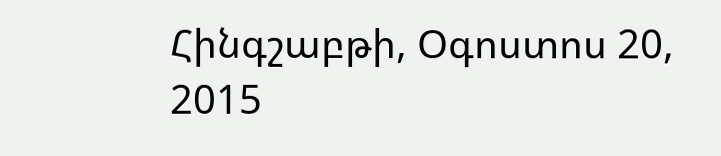Հինգշաբթի, Օգոստոս 20, 2015